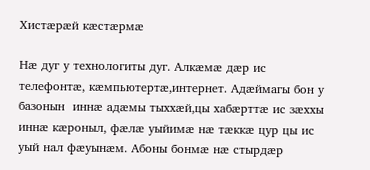Хистæрæй кæстæрмæ

Нæ дуг у технологиты дуг. Алкæмæ дæр ис телефонтæ, кæмпьютертæ,интернет. Адæймагы бон у базонын  иннæ адæмы тыххæй,цы хабæрттæ ис зæххы иннæ кæроныл, фæлæ уыйимæ нæ тæккæ цур цы ис уый нал фæуынæм. Абоны бонмæ нæ стырдæр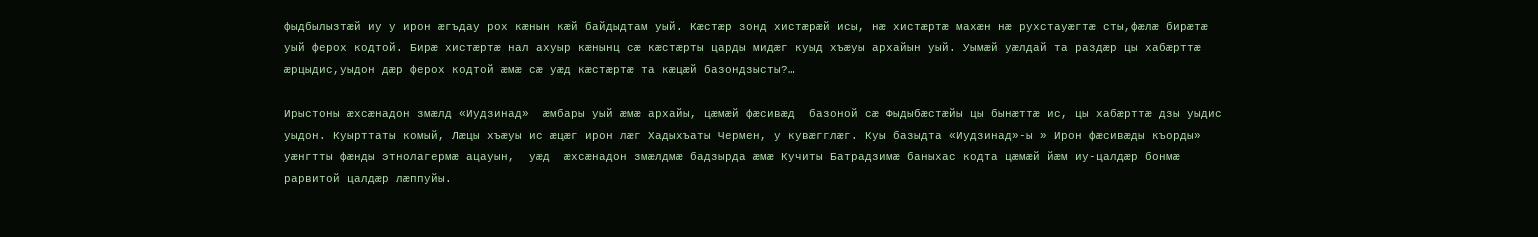фыдбылызтæй иу у ирон æгъдау рох кæнын кæй байдыдтам уый. Кæстæр зонд хистæрæй исы, нæ хистæртæ махæн нæ рухстауæгтæ сты,фæлæ бирæтæ уый ферох кодтой. Бирæ хистæртæ нал ахуыр кæнынц сæ кæстæрты царды мидæг куыд хъæуы архайын уый. Уымæй уæлдай та раздæр цы хабæрттæ æрцыдис,уыдон дæр ферох кодтой æмæ сæ уæд кæстæртæ та кæцæй базондзысты?…

Ирыстоны æхсæнадон змæлд «Иудзинад»  æмбары уый æмæ архайы, цæмæй фæсивæд  базоной сæ Фыдыбæстæйы цы бынæттæ ис, цы хабæрттæ дзы уыдис уыдон. Куырттаты комый, Лæцы хъæуы ис æцæг ирон лæг Хадыхъаты Чермен, у кувæгглæг. Куы базыдта «Иудзинад»-ы » Ирон фæсивæды къорды» уæнгтты фæнды этнолагермæ ацауын,  уæд  æхсæнадон змæлдмæ бадзырда æмæ Кучиты Батрадзимæ баныхас кодта цæмæй йæм иу-цалдæр бонмæ рарвитой цалдæр лæппуйы.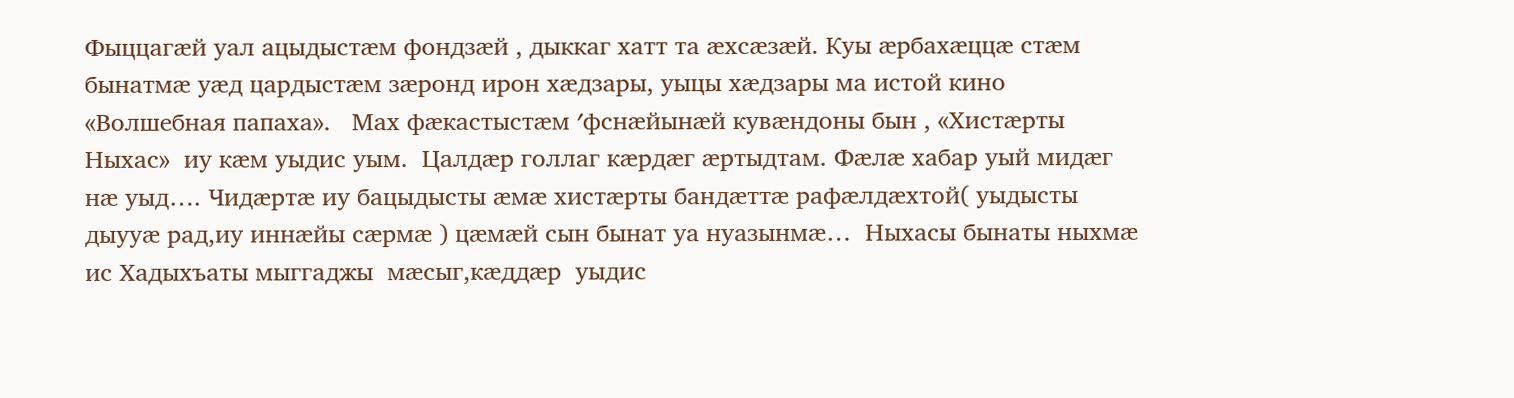Фыццагæй уал ацыдыстæм фондзæй , дыккаг хатт та æхсæзæй. Куы æрбахæццæ стæм бынатмæ уæд цардыстæм зæронд ирон хæдзары, уыцы хæдзары ма истой кино «Волшебная папаха».   Мах фæкастыстæм ′фснæйынæй кувæндоны бын , «Хистæрты Ныхас»  иу кæм уыдис уым.  Цалдæр голлаг кæрдæг æртыдтам. Фæлæ хабар уый мидæг нæ уыд…. Чидæртæ иу бацыдысты æмæ хистæрты бандæттæ рафæлдæхтой( уыдысты дыууæ рад,иу иннæйы сæрмæ ) цæмæй сын бынат уа нуазынмæ…  Ныхасы бынаты ныхмæ  ис Хадыхъаты мыггаджы  мæсыг,кæддæр  уыдис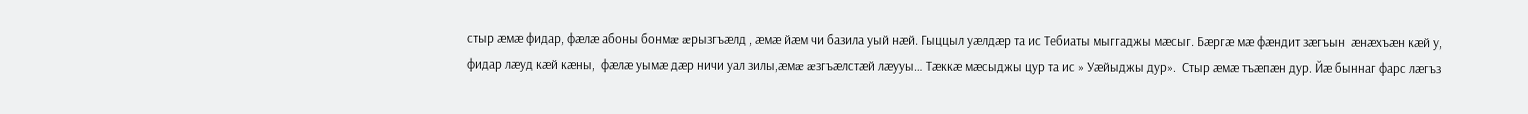стыр æмæ фидар, фæлæ абоны бонмæ æрызгъæлд , æмæ йæм чи базила уый нæй. Гыццыл уæлдæр та ис Тебиаты мыггаджы мæсыг. Бæргæ мæ фæндит зæгъын  æнæхъæн кæй у, фидар лæуд кæй кæны,  фæлæ уымæ дæр ничи уал зилы,æмæ æзгъæлстæй лæууы… Тæккæ мæсыджы цур та ис » Уæйыджы дур».  Стыр æмæ тъæпæн дур. Йæ быннаг фарс лæгъз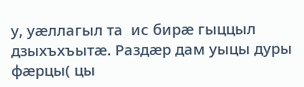у, уæллагыл та  ис бирæ гыццыл дзыхъхъытæ. Раздæр дам уыцы дуры фæрцы( цы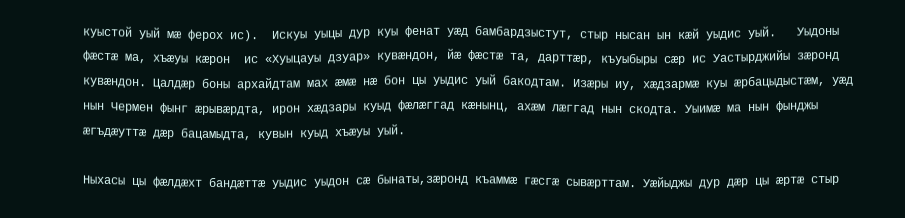куыстой уый мæ ферох ис).  Искуы уыцы дур куы фенат уæд бамбардзыстут, стыр нысан ын кæй уыдис уый.   Уыдоны фæстæ ма, хъæуы кæрон  ис «Хуыцауы дзуар» кувæндон, йæ фæстæ та, дарттæр, къуыбыры сæр ис Уастырджийы зæронд кувæндон. Цалдæр боны архайдтам мах æмæ нæ бон цы уыдис уый бакодтам. Изæры иу, хæдзармæ куы æрбацыдыстæм, уæд нын Чермен фынг æрывæрдта, ирон хæдзары куыд фæлæггад кæнынц, ахæм лæггад нын скодта. Уыимæ ма нын фынджы æгъдæуттæ дæр бацамыдта, кувын куыд хъæуы уый.

Ныхасы цы фæлдæхт бандæттæ уыдис уыдон сæ бынаты,зæронд къаммæ гæсгæ сывæрттам. Уæйыджы дур дæр цы æртæ стыр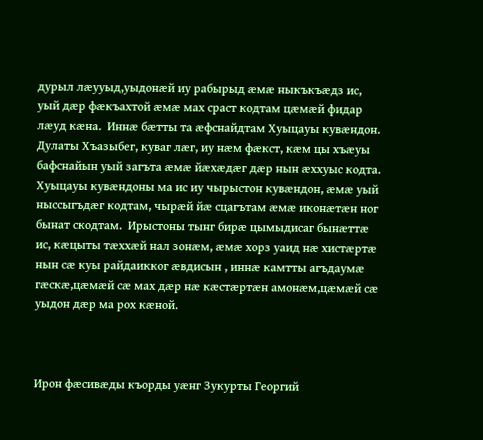дурыл лæууыд,уыдонæй иу рабырыд æмæ ныкъкъæдз ис, уый дæр фæкъахтой æмæ мах сраст кодтам цæмæй фидар лæуд кæна.  Иннæ бæтты та æфснайдтам Хуыцауы кувæндон. Дулаты Хъазыбег, куваг лæг, иу нæм фæкст, кæм цы хъæуы бафснайын уый загъта æмæ йæхæдæг дæр нын æххуыс кодта. Хуыцауы кувæндоны ма ис иу чырыстон кувæндон, æмæ уый ныссыгъдæг кодтам, чырæй йæ сцагътам æмæ иконæтæн ног бынат скодтам.  Ирыстоны тынг бирæ цымыдисаг бынæттæ ис, кæцыты тæххæй нал зонæм, æмæ хорз уаид нæ хистæртæ нын сæ куы райдаикког æвдисын , иннæ камтты агъдаумæ гæскæ,цæмæй сæ мах дæр нæ кæстæртæн амонæм,цæмæй сæ уыдон дæр ма рох кæной.



Ирон фæсивæды къорды уæнг Зукурты Георгий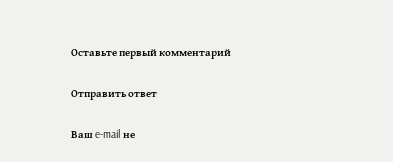Оставьте первый комментарий

Отправить ответ

Ваш e-mail не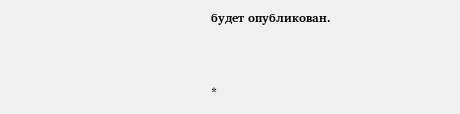будет опубликован.


*